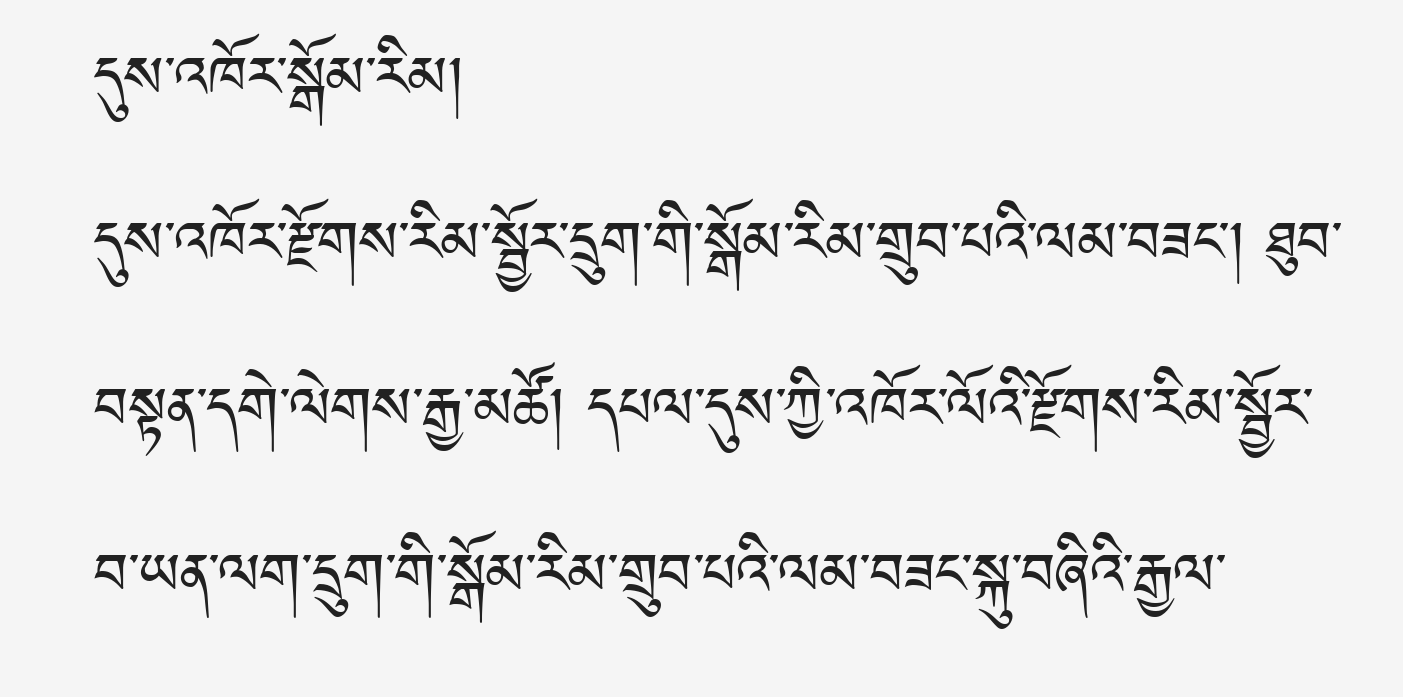དུས་འཁོར་སྒོམ་རིམ།
དུས་འཁོར་རྫོགས་རིམ་སྦྱོར་དྲུག་གི་སྒོམ་རིམ་གྲུབ་པའི་ལམ་བཟང་། ཐུབ་བསྟན་དགེ་ལེགས་རྒྱ་མཚོ། དཔལ་དུས་ཀྱི་འཁོར་ལོའི་རྫོགས་རིམ་སྦྱོར་བ་ཡན་ལག་དྲུག་གི་སྒོམ་རིམ་གྲུབ་པའི་ལམ་བཟང་སྐུ་བཞིའི་རྒྱལ་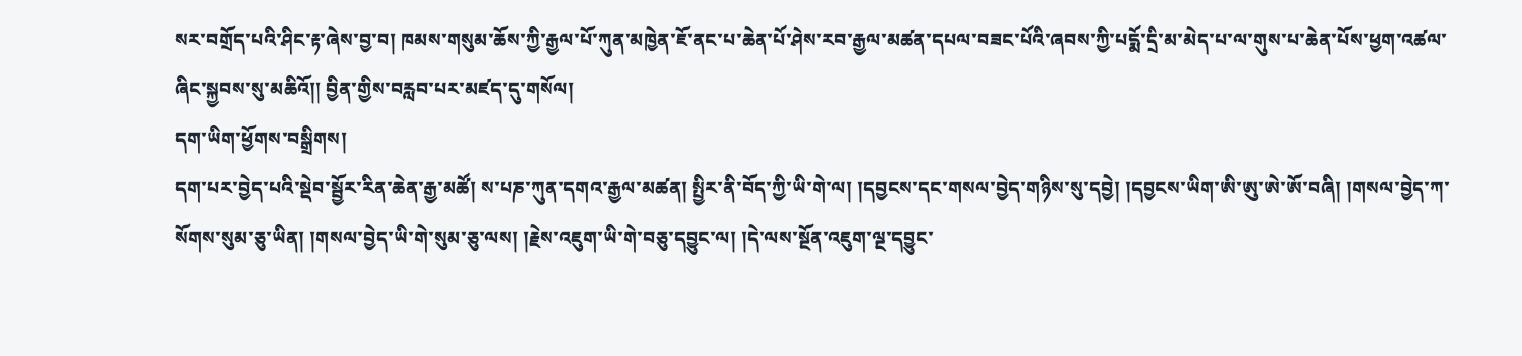སར་བགྲོད་པའི་ཤིང་རྟ་ཞེས་བྱ་བ། ཁམས་གསུམ་ཆོས་ཀྱི་རྒྱལ་པོ་ཀུན་མཁྱེན་ཇོ་ནང་པ་ཆེན་པོ་ཤེས་རབ་རྒྱལ་མཚན་དཔལ་བཟང་པོའི་ཞབས་ཀྱི་པདྨོ་དྲི་མ་མེད་པ་ལ་གུས་པ་ཆེན་པོས་ཕྱག་འཚལ་ཞིང་སྐྱབས་སུ་མཆིའོ།། བྱིན་གྱིས་བརླབ་པར་མཛད་དུ་གསོལ།
དག་ཡིག་ཕྱོགས་བསྒྲིགས།
དག་པར་བྱེད་པའི་སྡེབ་སྦྱོར་རིན་ཆེན་རྒྱ་མཚོ། ས་པཎ་ཀུན་དགའ་རྒྱལ་མཚན། སྤྱིར་ནི་བོད་ཀྱི་ཡི་གེ་ལ། །དབྱངས་དང་གསལ་བྱེད་གཉིས་སུ་དབྱེ། །དབྱངས་ཡིག་ཨི་ཨུ་ཨེ་ཨོ་བཞི། །གསལ་བྱེད་ཀ་སོགས་སུམ་ཅུ་ཡིན། །གསལ་བྱེད་ཡི་གེ་སུམ་ཅུ་ལས། །རྗེས་འཇུག་ཡི་གེ་བཅུ་དབྱུང་ལ། །དེ་ལས་སྔོན་འཇུག་ལྔ་དབྱུང་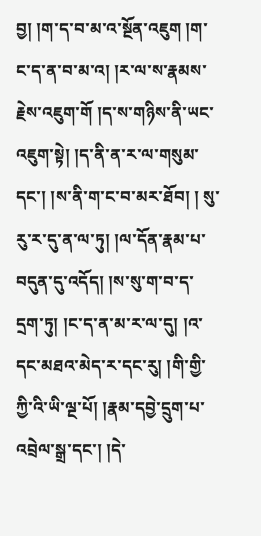བྱ། །ག་ད་བ་མ་འ་སྔོན་འཇུག །ག་ང་ད་ན་བ་མ་འ། །ར་ལ་ས་རྣམས་རྗེས་འཇུག་གོ །ད་ས་གཉིས་ནི་ཡང་འཇུག་སྟེ། །ད་ནི་ན་ར་ལ་གསུམ་དང་། །ས་ནི་ག་ང་བ་མར་ཐོབ། ། སུ་རུ་ར་དུ་ན་ལ་ཏུ། །ལ་དོན་རྣམ་པ་བདུན་དུ་འདོད། །ས་སུ་ག་བ་ད་དྲག་ཏུ། །ང་ད་ན་མ་ར་ལ་དུ། །འ་དང་མཐའ་མེད་ར་དང་རུ། །གི་གྱི་ཀྱི་འི་ཡི་ལྔ་པོ། །རྣམ་དབྱེ་དྲུག་པ་འབྲེལ་སྒྲ་དང་། །དེ་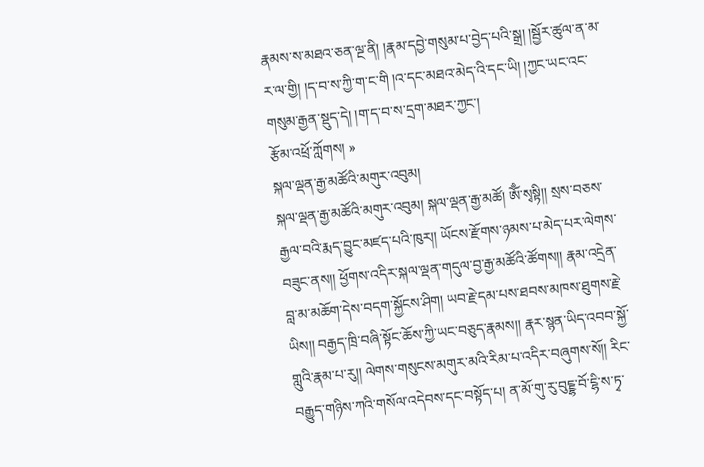རྣམས་ས་མཐའ་ཅན་ལྔ་ནི། །རྣམ་དབྱེ་གསུམ་པ་བྱེད་པའི་སྒྲ། །སྦྱོར་ཚུལ་ན་མ་ར་ལ་གྱི། །ད་བ་ས་ཀྱི་ག་ང་གི །འ་དང་མཐའ་མེད་འི་དང་ཡི། །ཀྱང་ཡང་འང་གསུམ་རྒྱན་སྡུད་དེ། །ག་ད་བ་ས་དྲག་མཐར་ཀྱང་།
རྩོམ་འཕྲོ་ཀློགས། »
སྐལ་ལྡན་རྒྱ་མཚོའི་མགུར་འབུམ།
སྐལ་ལྡན་རྒྱ་མཚོའི་མགུར་འབུམ། སྐལ་ལྡན་རྒྱ་མཚོ། ཨོྃ་སྭསྟི།། སྲས་བཅས་རྒྱལ་བའི་རྨད་བྱུང་མཛད་པའི་ཁུར།། ཡོངས་རྫོགས་ཉམས་པ་མེད་པར་ལེགས་བཟུང་ནས།། ཕྱོགས་འདིར་སྐལ་ལྡན་གདུལ་བྱ་རྒྱ་མཚོའི་ཚོགས།། རྣམ་འདྲེན་བླ་མ་མཆོག་དེས་བདག་སྐྱོངས་ཤིག། ཡབ་རྗེ་དམ་པས་ཐབས་མཁས་ཐུགས་རྗེ་ཡིས།། བརྒྱད་ཁྲི་བཞི་སྟོང་ཆོས་ཀྱི་ཡང་བཅུད་རྣམས།། རྣར་སྙན་ཡིད་འབབ་སྐྱོ་གླུའི་རྣམ་པ་རུ།། ལེགས་གསུངས་མགུར་མའི་རིམ་པ་འདིར་བཞུགས་སོ།། རིང་བརྒྱུད་གཉིས་ཀའི་གསོལ་འདེབས་དང་བསྟོད་པ། ན་མོ་གུ་རུ་བུངྔྷ་བོ་ངྷི་ས་ཏྭ་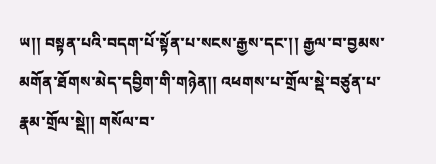ཡ།། བསྟན་པའི་བདག་པོ་སྟོན་པ་སངས་རྒྱས་དང་།། རྒྱལ་བ་བྱམས་མགོན་ཐོགས་མེད་དབྱིག་གི་གཉེན།། འཕགས་པ་གྲོལ་སྡེ་བཙུན་པ་རྣམ་གྲོལ་སྡེ།། གསོལ་བ་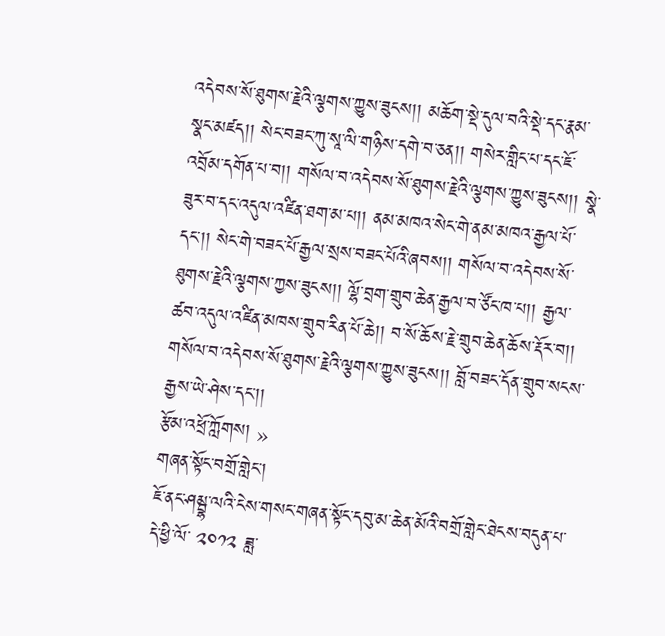འདེབས་སོ་ཐུགས་རྗེའི་ལྕགས་ཀྱུས་ཟུངས།། མཆོག་སྡེ་དུལ་བའི་སྡེ་དང་རྣམ་སྣང་མཛད།། སེང་བཟང་ཀུ་སཱ་ལི་གཉིས་དགེ་བ་ཅན།། གསེར་གླིང་པ་དང་ཇོ་འབྲོམ་དགོན་པ་བ།། གསོལ་བ་འདེབས་སོ་ཐུགས་རྗེའི་ལྕགས་ཀྱུས་ཟུངས།། སྣེ་ཟུར་བ་དང་འདུལ་འཛིན་ཐག་མ་པ།། ནམ་མཁའ་སེང་གེ་ནམ་མཁའ་རྒྱལ་པོ་དང་།། སེང་གེ་བཟང་པོ་རྒྱལ་སྲས་བཟང་པོའི་ཞབས།། གསོལ་བ་འདེབས་སོ་ཐུགས་རྗེའི་ལྕགས་ཀྱས་ཟུངས།། ལྷོ་བྲག་གྲུབ་ཆེན་རྒྱལ་བ་ཙོང་ཁ་པ།། རྒྱལ་ཚབ་འདུལ་འཛིན་མཁས་གྲུབ་རིན་པོ་ཆེ།། བ་སོ་ཆོས་རྗེ་གྲུབ་ཆེན་ཆོས་རྡོར་བ།། གསོལ་བ་འདེབས་སོ་ཐུགས་རྗེའི་ལྕགས་ཀྱུས་ཟུངས།། བློ་བཟང་དོན་གྲུབ་སངས་རྒྱས་ཡེ་ཤེས་དང་།།
རྩོམ་འཕྲོ་ཀློགས། »
གཞན་སྟོང་བགྲོ་གླེང་།
ཇོ་ནང་ཤམྦྷ་ལའི་ངེས་གསང་གཞན་སྟོང་དབུ་མ་ཆེན་མོའི་བགྲོ་གླེང་ཐེངས་བདུན་པ་དེ་ཕྱི་ལོ་ ༢༠༡༢ ཟླ་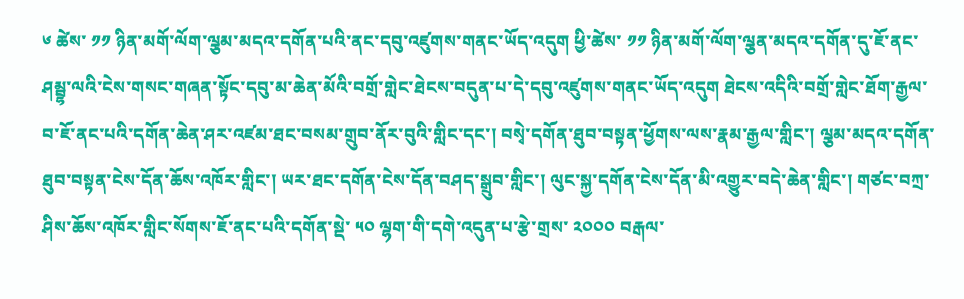༦ ཚེས་ ༡༡ ཉིན་མགོ་ལོག་ལྕམ་མདའ་དགོན་པའི་ནང་དབུ་འཛུགས་གནང་ཡོད་འདུག ཕྱི་ཚེས་ ༡༡ ཉིན་མགོ་ལོག་ལྕན་མདའ་དགོན་དུ་ཇོ་ནང་ཤམྦྷ་ལའི་ངེས་གསང་གཞན་སྟོང་དབུ་མ་ཆེན་མོའི་བགྲོ་གླེང་ཐེངས་བདུན་པ་དེ་དབུ་འཛུགས་གནང་ཡོད་འདུག ཐེངས་འདིའི་བགྲོ་གླེང་ཐོག་རྒྱལ་བ་ཇོ་ནང་པའི་དགོན་ཆེན་ཤར་འཛམ་ཐང་བསམ་གྲུབ་ནོར་བུའི་གླིང་དང་། བསྭེ་དགོན་ཐུབ་བསྟན་ཕྱོགས་ལས་རྣམ་རྒྱལ་གླིང་། ལྕམ་མདའ་དགོན་ཐུབ་བསྟན་ངེས་དོན་ཆོས་འཁོར་གླིང་། ཡར་ཐང་དགོན་ངེས་དོན་བཤད་སྒྲུབ་གླིང་། ལུང་སྐྱ་དགོན་ངེས་དོན་མི་འགྱུར་བདེ་ཆེན་གླིང་། གཙང་བཀྲ་ཤིས་ཆོས་འཁོར་གླིང་སོགས་ཇོ་ནང་པའི་དགོན་སྡེ་ ༥༠ ལྷག་གི་དགེ་འདུན་པ་རྩེ་གྲས་ ༢༠༠༠ བརྒལ་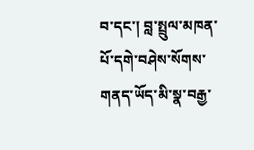བ་དང་། བླ་སྤྲུལ་མཁན་པོ་དགེ་བཤེས་སོགས་གནད་ཡོད་མི་སྣ་བརྒྱ་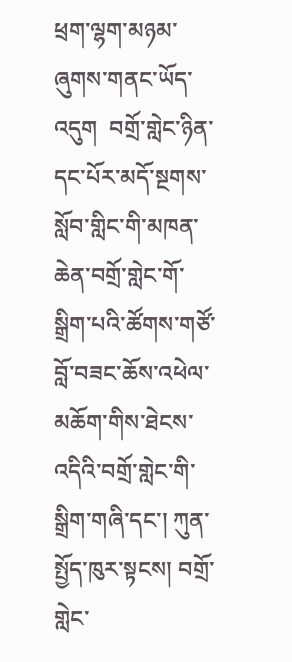ཕྲག་ལྷག་མཉམ་ཞུགས་གནང་ཡོད་འདུག  བགྲོ་གླེང་ཉིན་དང་པོར་མདོ་སྔགས་སློབ་གླིང་གི་མཁན་ཆེན་བགྲོ་གླེང་གོ་སྒྲིག་པའི་ཚོགས་གཙོ་བློ་བཟང་ཆོས་འཕེལ་མཆོག་གིས་ཐེངས་འདིའི་བགྲོ་གླེང་གི་སྒྲིག་གཞི་དང་། ཀུན་སྤྱོད་ཁུར་སྟངས། བགྲོ་གླེང་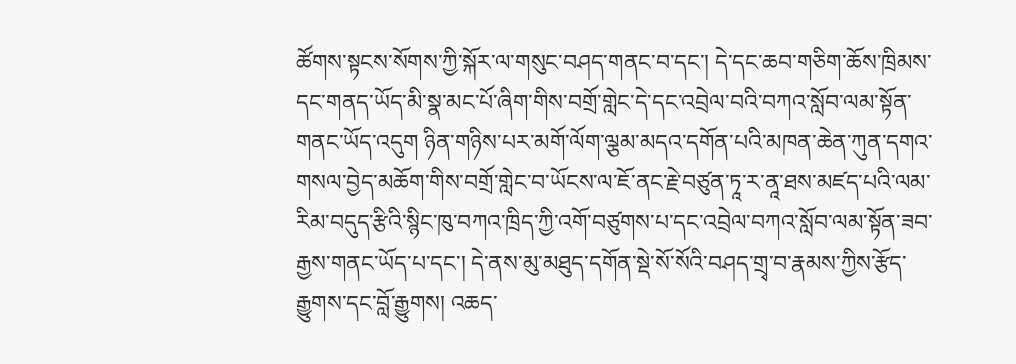ཚོགས་སྟངས་སོགས་ཀྱི་སྐོར་ལ་གསུང་བཤད་གནང་བ་དང་། དེ་དང་ཆབ་གཅིག་ཆོས་ཁྲིམས་དང་གནད་ཡོད་མི་སྣ་མང་པོ་ཞིག་གིས་བགྲོ་གླེང་དེ་དང་འབྲེལ་བའི་བཀའ་སློབ་ལམ་སྟོན་གནང་ཡོད་འདུག ཉིན་གཉིས་པར་མགོ་ལོག་ལྕམ་མདའ་དགོན་པའི་མཁན་ཆེན་ཀུན་དགའ་གསལ་བྱེད་མཆོག་གིས་བགྲོ་གླེང་བ་ཡོངས་ལ་ཇོ་ནང་རྗེ་བཙུན་ཏཱ་ར་ནཱ་ཐས་མཛད་པའི་ལམ་རིམ་བདུད་རྩིའི་སྙིང་ཁུ་བཀའ་ཁྲིད་ཀྱི་འགོ་བཙུགས་པ་དང་འབྲེལ་བཀའ་སློབ་ལམ་སྟོན་ཟབ་རྒྱས་གནང་ཡོད་པ་དང་། དེ་ནས་མུ་མཐུད་དགོན་སྡེ་སོ་སོའི་བཤད་གྲྭ་བ་རྣམས་ཀྱིས་རྩོད་རྒྱུགས་དང་བློ་རྒྱུགས། འཆད་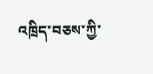འཁྲིད་བཅས་ཀྱི་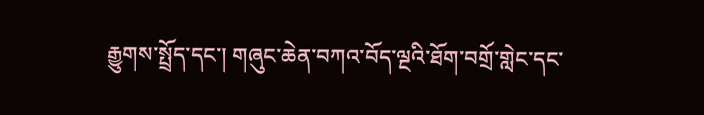རྒྱུགས་སྤྲོད་དང་། གཞུང་ཆེན་བཀའ་བོད་ལྔའི་ཐོག་བགྲོ་གླེང་དང་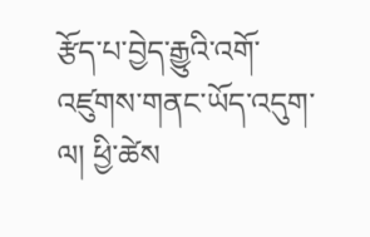རྩོད་པ་བྱེད་རྒྱུའི་འགོ་འཛུགས་གནང་ཡོད་འདུག་ལ། ཕྱི་ཚེས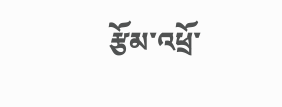རྩོམ་འཕྲོ་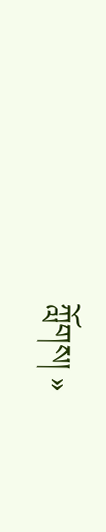ཀློགས། »